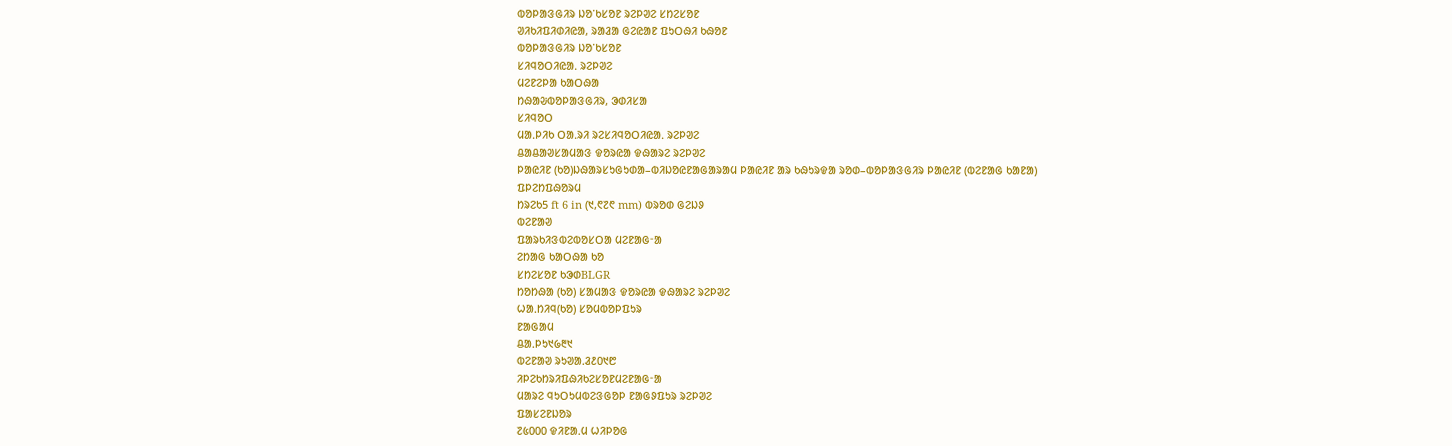ᱵᱚᱞᱟᱝᱜᱤᱨ ᱡᱚᱸᱠᱥᱚᱱ ᱨᱮᱞᱣᱮ ᱥᱴᱮᱥᱚᱱ
ᱣᱤᱠᱤᱯᱤᱰᱤᱭᱟ, ᱨᱟᱲᱟ ᱜᱮᱭᱟᱱ ᱯᱩᱛᱷᱤ ᱠᱷᱚᱱ
ᱵᱚᱞᱟᱝᱜᱤᱨ ᱡᱚᱸᱠᱥᱚᱱ
ᱥᱤᱧᱚᱛᱤᱭᱟᱹ ᱨᱮᱞᱣᱮ
ᱢᱮᱱᱮᱞᱟ ᱠᱟᱛᱷᱟ
ᱴᱷᱟᱶᱵᱚᱞᱟᱝᱜᱤᱨ, ᱳᱰᱤᱥᱟ
ᱥᱤᱧᱚᱛ
ᱢᱟᱹᱞᱤᱠ ᱛᱟᱹᱨᱤ ᱨᱮᱥᱤᱧᱚᱛᱤᱭᱟᱹ ᱨᱮᱞᱣᱮ
ᱪᱟᱪᱟᱣᱥᱟᱢᱟᱝ ᱫᱚᱨᱭᱟ ᱫᱷᱟᱨᱮ ᱨᱮᱞᱣᱮ
ᱞᱟᱭᱤᱱ (ᱠᱚ)ᱡᱷᱟᱨᱥᱩᱜᱩᱰᱟ–ᱵᱤᱡᱚᱭᱱᱟᱜᱟᱨᱟᱢ ᱞᱟᱭᱤᱱ ᱟᱨ ᱠᱷᱩᱨᱫᱟ ᱨᱚᱰ–ᱵᱚᱞᱟᱝᱜᱤᱨ ᱞᱟᱭᱤᱱ (ᱵᱮᱱᱟᱜ ᱠᱟᱱᱟ)
ᱯᱞᱮᱴᱯᱷᱚᱨᱢ
ᱴᱨᱮᱠ5 ft 6 in (᱑,᱖᱗᱖ mm) ᱵᱨᱚᱰ ᱜᱮᱡᱽ
ᱵᱮᱱᱟᱣ
ᱯᱟᱨᱠᱤᱝᱵᱮᱵᱚᱥᱛᱟ ᱢᱮᱱᱟᱜᱼᱟ
ᱮᱴᱟᱜ ᱠᱟᱛᱷᱟ ᱠᱚ
ᱥᱴᱮᱥᱚᱱ ᱠᱳᱰBLGR
ᱴᱚᱴᱷᱟ (ᱠᱚ) ᱥᱟᱢᱟᱝ ᱫᱚᱨᱭᱟ ᱫᱷᱟᱨᱮ ᱨᱮᱞᱣᱮ
ᱦᱟᱹᱴᱤᱧ(ᱠᱚ) ᱥᱚᱢᱵᱚᱞᱯᱩᱨ
ᱱᱟᱜᱟᱢ
ᱪᱟᱹᱞᱩ᱑᱙᱓᱑
ᱵᱮᱱᱟᱣ ᱨᱩᱣᱟᱹᱲ᱒᱐᱑᱘
ᱤᱞᱮᱠᱴᱨᱤᱯᱷᱤᱠᱮᱥᱚᱱᱢᱮᱱᱟᱜᱼᱟ
ᱢᱟᱨᱮ ᱧᱩᱛᱩᱢᱵᱮᱝᱜᱚᱞ ᱱᱟᱜᱽᱯᱩᱨ ᱨᱮᱞᱣᱮ
ᱯᱟᱥᱮᱱᱡᱚᱨ
᱗᱕᱐᱐᱐ ᱫᱤᱱᱟᱹᱢ ᱦᱤᱞᱚᱜ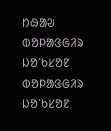ᱴᱷᱟᱶ
ᱵᱚᱞᱟᱝᱜᱤᱨ ᱡᱚᱸᱠᱥᱚᱱ
ᱵᱚᱞᱟᱝᱜᱤᱨ ᱡᱚᱸᱠᱥᱚᱱ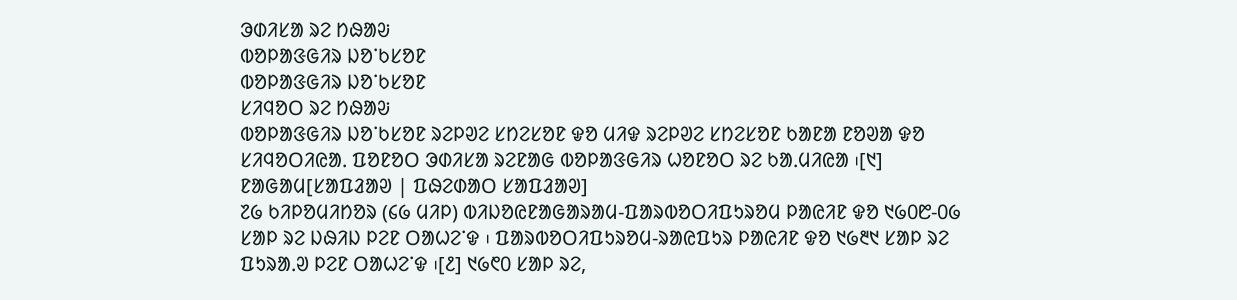ᱳᱰᱤᱥᱟ ᱨᱮ ᱴᱷᱟᱶ
ᱵᱚᱞᱟᱝᱜᱤᱨ ᱡᱚᱸᱠᱥᱚᱱ
ᱵᱚᱞᱟᱝᱜᱤᱨ ᱡᱚᱸᱠᱥᱚᱱ
ᱥᱤᱧᱚᱛ ᱨᱮ ᱴᱷᱟᱶ
ᱵᱚᱞᱟᱝᱜᱤᱨ ᱡᱚᱸᱠᱥᱚᱱ ᱨᱮᱞᱣᱮ ᱥᱴᱮᱥᱚᱱ ᱫᱚ ᱢᱤᱫ ᱨᱮᱞᱣᱮ ᱥᱴᱮᱥᱚᱱ ᱠᱟᱱᱟ ᱱᱚᱣᱟ ᱫᱚ ᱥᱤᱧᱚᱛᱤᱭᱟᱹ ᱯᱚᱱᱚᱛ ᱳᱰᱤᱥᱟ ᱨᱮᱱᱟᱜ ᱵᱚᱞᱟᱝᱜᱤᱨ ᱦᱚᱱᱚᱛ ᱨᱮ ᱠᱟᱹᱢᱤᱭᱟ ᱾[᱑]
ᱱᱟᱜᱟᱢ[ᱥᱟᱯᱲᱟᱣ | ᱯᱷᱮᱰᱟᱛ ᱥᱟᱯᱲᱟᱣ]
᱗᱙ ᱠᱤᱞᱚᱢᱤᱴᱚᱨ (᱔᱙ ᱢᱤᱞ) ᱵᱤᱡᱚᱭᱱᱟᱜᱟᱨᱟᱢ-ᱯᱟᱨᱵᱚᱛᱤᱯᱩᱨᱚᱢ ᱞᱟᱭᱤᱱ ᱫᱚ ᱑᱙᱐᱘-᱐᱙ ᱥᱟᱞ ᱨᱮ ᱡᱷᱤᱡ ᱞᱮᱱ ᱛᱟᱦᱮᱸᱫ ᱾ ᱯᱟᱨᱵᱚᱛᱤᱯᱩᱨᱚᱢ-ᱨᱟᱭᱯᱩᱨ ᱞᱟᱭᱤᱱ ᱫᱚ ᱑᱙᱓᱑ ᱥᱟᱞ ᱨᱮ ᱯᱩᱨᱟᱹᱣ ᱞᱮᱱ ᱛᱟᱦᱮᱸᱫ ᱾[᱒] ᱑᱙᱖᱐ ᱥᱟᱞ ᱨᱮ,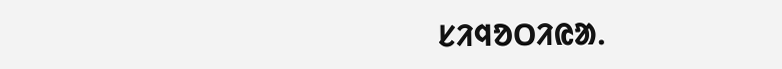ᱥᱤᱧᱚᱛᱤᱭᱟᱹ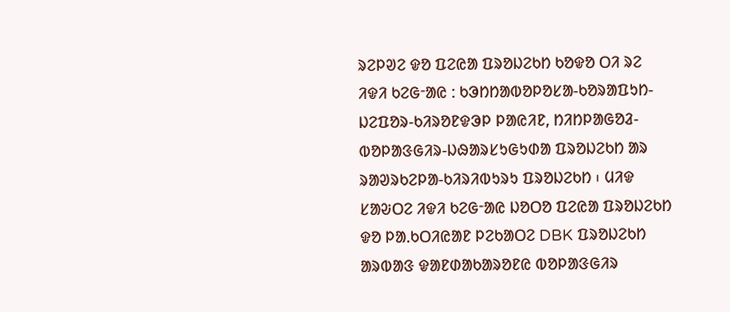ᱨᱮᱞᱣᱮ ᱫᱚ ᱯᱮᱭᱟ ᱯᱨᱚᱡᱮᱠᱴ ᱠᱚᱫᱚ ᱛᱤ ᱨᱮ ᱤᱫᱤ ᱠᱮᱜᱼᱟᱭ : ᱠᱳᱴᱴᱟᱵᱚᱞᱚᱥᱟ-ᱠᱚᱨᱟᱯᱩᱴ-ᱡᱮᱯᱚᱨ-ᱠᱤᱨᱚᱱᱫᱳᱞ ᱞᱟᱭᱤᱱ, ᱴᱤᱴᱞᱟᱜᱚᱲ-ᱵᱚᱞᱟᱝᱜᱤᱨ-ᱡᱷᱟᱨᱥᱩᱜᱩᱰᱟ ᱯᱨᱚᱡᱮᱠᱴ ᱟᱨ ᱨᱟᱣᱨᱠᱮᱞᱟ-ᱠᱤᱨᱤᱵᱩᱨᱩ ᱯᱨᱚᱡᱮᱠᱴ ᱾ ᱢᱤᱫ ᱥᱟᱶᱛᱮ ᱤᱫᱤ ᱠᱮᱜᱼᱟᱭ ᱡᱚᱛᱚ ᱯᱮᱭᱟ ᱯᱨᱚᱡᱮᱠᱴ ᱫᱚ ᱞᱟᱹᱠᱛᱤᱭᱟᱱ ᱞᱮᱠᱟᱛᱮ DBK ᱯᱨᱚᱡᱮᱠᱴ ᱟᱨᱵᱟᱝ ᱫᱟᱱᱰᱟᱠᱟᱨᱚᱱᱭ ᱵᱚᱞᱟᱝᱜᱤᱨ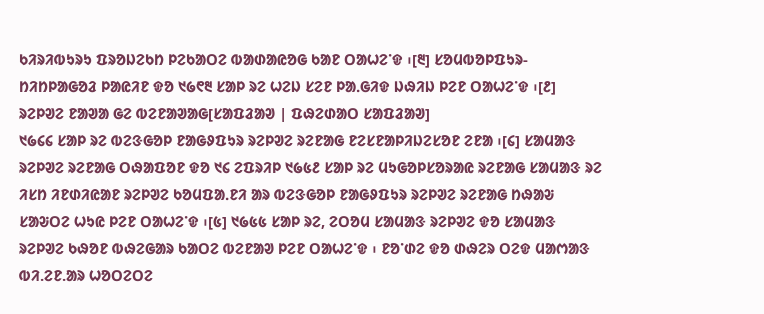ᱠᱤᱨᱤᱵᱩᱨᱩ ᱯᱨᱚᱡᱮᱠᱴ ᱞᱮᱠᱟᱛᱮ ᱵᱟᱰᱟᱭᱚᱜ ᱠᱟᱱ ᱛᱟᱦᱮᱸᱫ ᱾[᱓] ᱥᱚᱢᱵᱚᱞᱯᱩᱨ-ᱴᱤᱴᱞᱟᱜᱚᱲ ᱞᱟᱭᱤᱱ ᱫᱚ ᱑᱙᱖᱓ ᱥᱟᱞ ᱨᱮ ᱦᱮᱡ ᱥᱮᱱ ᱞᱟᱹᱜᱤᱫ ᱡᱷᱤᱡ ᱞᱮᱱ ᱛᱟᱦᱮᱸᱫ ᱾[᱒]
ᱨᱮᱞᱣᱮ ᱱᱟᱣᱟ ᱜᱮ ᱵᱮᱱᱟᱣᱟᱜ[ᱥᱟᱯᱲᱟᱣ | ᱯᱷᱮᱰᱟᱛ ᱥᱟᱯᱲᱟᱣ]
᱑᱙᱔᱔ ᱥᱟᱞ ᱨᱮ ᱵᱮᱝᱜᱚᱞ ᱱᱟᱜᱽᱯᱩᱨ ᱨᱮᱞᱣᱮ ᱨᱮᱱᱟᱜ ᱱᱮᱥᱱᱟᱞᱤᱡᱮᱥᱚᱱ ᱮᱱᱟ ᱾[᱔] ᱥᱟᱢᱟᱝ ᱨᱮᱞᱣᱮ ᱨᱮᱱᱟᱜ ᱛᱷᱟᱯᱚᱱ ᱫᱚ ᱑᱔ ᱮᱯᱨᱤᱞ ᱑᱙᱕᱒ ᱥᱟᱞ ᱨᱮ ᱢᱩᱜᱚᱞᱥᱚᱨᱟᱭ ᱨᱮᱱᱟᱜ ᱥᱟᱢᱟᱝ ᱨᱮ ᱤᱥᱴ ᱤᱱᱰᱤᱭᱟᱱ ᱨᱮᱞᱣᱮ ᱠᱚᱢᱯᱟᱹᱱᱤ ᱟᱨ ᱵᱮᱝᱜᱚᱞ ᱱᱟᱜᱽᱯᱩᱨ ᱨᱮᱞᱣᱮ ᱨᱮᱱᱟᱜ ᱴᱷᱟᱶ ᱥᱟᱶᱛᱮ ᱦᱩᱭ ᱞᱮᱱ ᱛᱟᱦᱮᱸᱫ ᱾[᱕] ᱑᱙᱕᱕ ᱥᱟᱞ ᱨᱮ, ᱮᱛᱚᱢ ᱥᱟᱢᱟᱝ ᱨᱮᱞᱣᱮ ᱫᱚ ᱥᱟᱢᱟᱝ ᱨᱮᱞᱣᱮ ᱠᱷᱚᱱ ᱵᱷᱮᱜᱟᱨ ᱠᱟᱛᱮ ᱵᱮᱱᱟᱣ ᱞᱮᱱ ᱛᱟᱦᱮᱸᱫ ᱾ ᱱᱚᱸᱰᱮ ᱫᱚ ᱰᱷᱮᱨ ᱛᱮᱫ ᱢᱟᱬᱟᱝ ᱵᱤ.ᱮᱱ.ᱟᱨ ᱦᱚᱛᱮᱛᱮ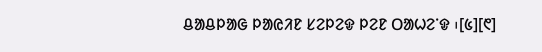ᱪᱟᱪᱞᱟᱜ ᱞᱟᱭᱤᱱ ᱥᱮᱞᱮᱫ ᱞᱮᱱ ᱛᱟᱦᱮᱸᱫ ᱾[᱕][᱖]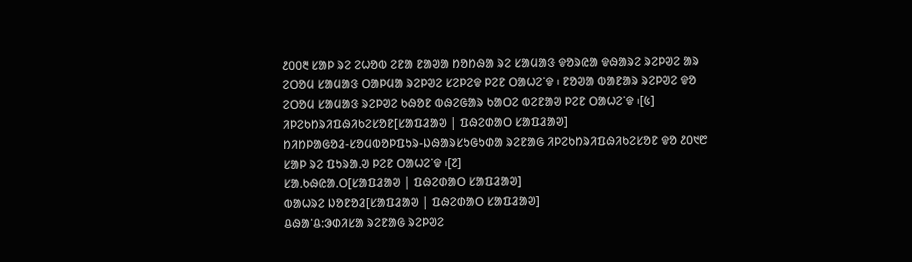᱒᱐᱐᱓ ᱥᱟᱞ ᱨᱮ ᱮᱦᱚᱵ ᱮᱱᱟ ᱱᱟᱣᱟ ᱴᱚᱴᱷᱟ ᱨᱮ ᱥᱟᱢᱟᱝ ᱫᱚᱨᱭᱟ ᱫᱷᱟᱨᱮ ᱨᱮᱞᱣᱮ ᱟᱨ ᱮᱛᱚᱢ ᱥᱟᱢᱟᱝ ᱛᱟᱞᱢᱟ ᱨᱮᱞᱣᱮ ᱥᱮᱞᱮᱫ ᱞᱮᱱ ᱛᱟᱦᱮᱸᱫ ᱾ ᱱᱚᱣᱟ ᱵᱟᱱᱟᱨ ᱨᱮᱞᱣᱮ ᱫᱚ ᱮᱛᱚᱢ ᱥᱟᱢᱟᱝ ᱨᱮᱞᱣᱮ ᱠᱷᱚᱱ ᱵᱷᱮᱜᱟᱨ ᱠᱟᱛᱮ ᱵᱮᱱᱟᱣ ᱞᱮᱱ ᱛᱟᱦᱮᱸᱫ ᱾[᱕]
ᱤᱞᱮᱠᱴᱨᱤᱯᱷᱤᱠᱮᱥᱚᱱ[ᱥᱟᱯᱲᱟᱣ | ᱯᱷᱮᱰᱟᱛ ᱥᱟᱯᱲᱟᱣ]
ᱴᱤᱴᱞᱟᱜᱚᱲ-ᱥᱚᱢᱵᱚᱞᱯᱩᱨ-ᱡᱷᱟᱨᱥᱩᱜᱩᱰᱟ ᱨᱮᱱᱟᱜ ᱤᱞᱮᱠᱴᱨᱤᱯᱷᱤᱠᱮᱥᱚᱱ ᱫᱚ ᱒᱐᱑᱘ ᱥᱟᱞ ᱨᱮ ᱯᱩᱨᱟᱹᱣ ᱞᱮᱱ ᱛᱟᱦᱮᱸᱫ ᱾[᱗]
ᱥᱟᱹᱠᱷᱭᱟᱹᱛ[ᱥᱟᱯᱲᱟᱣ | ᱯᱷᱮᱰᱟᱛ ᱥᱟᱯᱲᱟᱣ]
ᱵᱟᱦᱨᱮ ᱡᱚᱱᱚᱲ[ᱥᱟᱯᱲᱟᱣ | ᱯᱷᱮᱰᱟᱛ ᱥᱟᱯᱲᱟᱣ]
ᱪᱷᱟᱸᱪ:ᱳᱰᱤᱥᱟ ᱨᱮᱱᱟᱜ ᱨᱮᱞᱣᱮ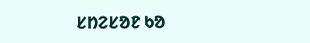ᱥᱴᱮᱥᱚᱱ ᱠᱚ